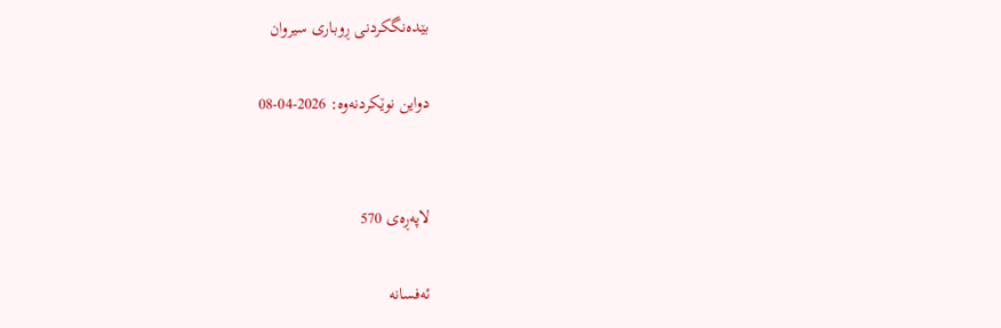بێدەنگکردنی ڕوباری سیروان

دواین نوێکردنەوە: 2026-04-08


لاپەڕەی 570

ئەفسانە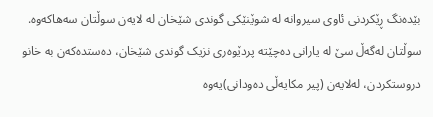بێدەنگ ڕێکردنی ئاوی سيروانە لە شوێنێکی گوندی شێخان لە لایەن سوڵتان سەهاکەوە. سوڵتان لەگەڵ سێ لە یارانی دەچێتە پردێوەری نزیک گوندی شێخان، دەستدەکەن بە خانو دروستکردن، لەلایەن (پیر مکایەڵی دەودانی)یەوە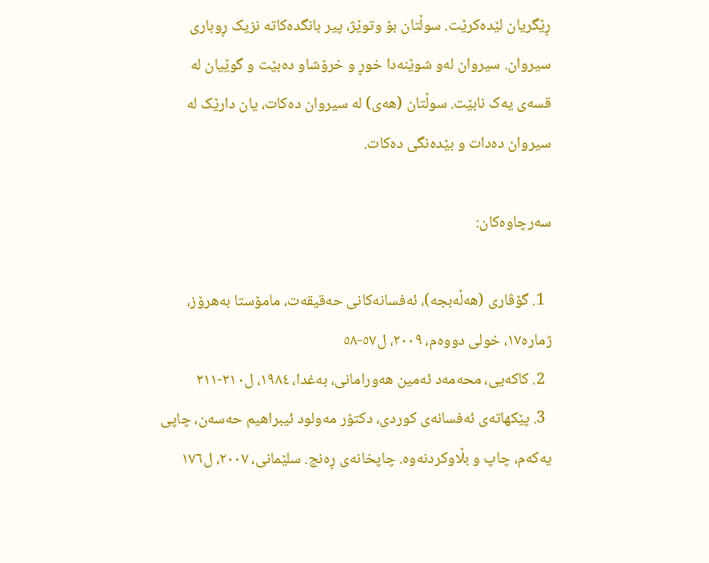ڕێگریان لێدەکرێت. سوڵتان بۆ وتوێژ، پیر بانگدەکاتە نزیک ڕوباری سیروان. سیروان لەو شوێنەدا خوڕ و خرۆشاو دەبێت و گوێیان لە قسەی یەک نابێت. سوڵتان (هەی) لە سیروان دەکات، یان دارێک لە سیروان دەدات و بێدەنگی دەکات.

سەرچاوەکان:

  1. گۆڤاری (هەڵەبجە)، ئەفسانەکانی حەقیقەت، مامۆستا بەهرۆز، ژمارە١٧، خولی دووەم، ٢٠٠٩، ل٥٧-٥٨
  2. کاکەیی، محەمەد ئەمین هەورامانی، بەغدا، ١٩٨٤، ل٢١٠-٢١١
  3. پێکهاتەی ئەفسانەی کوردی، دکتۆر مەولود ئیبراهیم حەسەن، چاپی یەکەم، چاپ و بڵاوکردنەوە. چاپخانەی ڕەنج. سلێمانی، ٢٠٠٧، ل١٧٦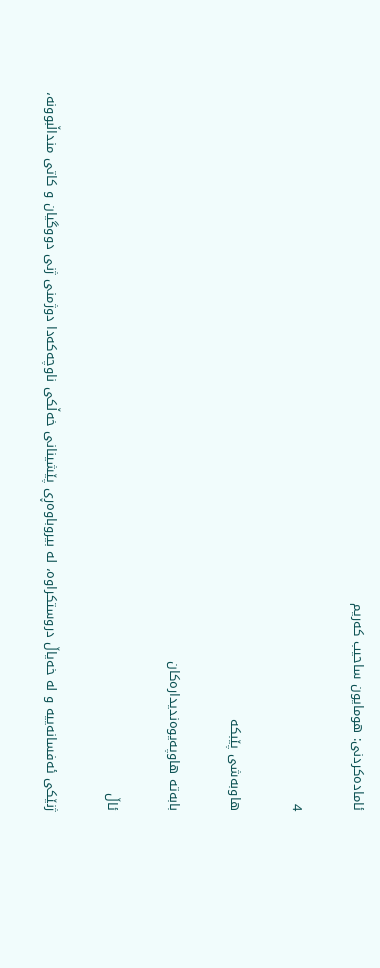ئامادەکردنی: هومایون ساحیب کەریم

4

هاوبەشی پێبکە

بابەتە هاوپەیوەندیدارەکان

ئاڵ

ژنێکی ئەفسانەییە و لە خەیاڵ دروستکراوە، لە بیروباوەڕی پێشینانی خەڵکی ناوچەکەدا دوژمنی ژنی دووگیان و کاتی منداڵبوونە،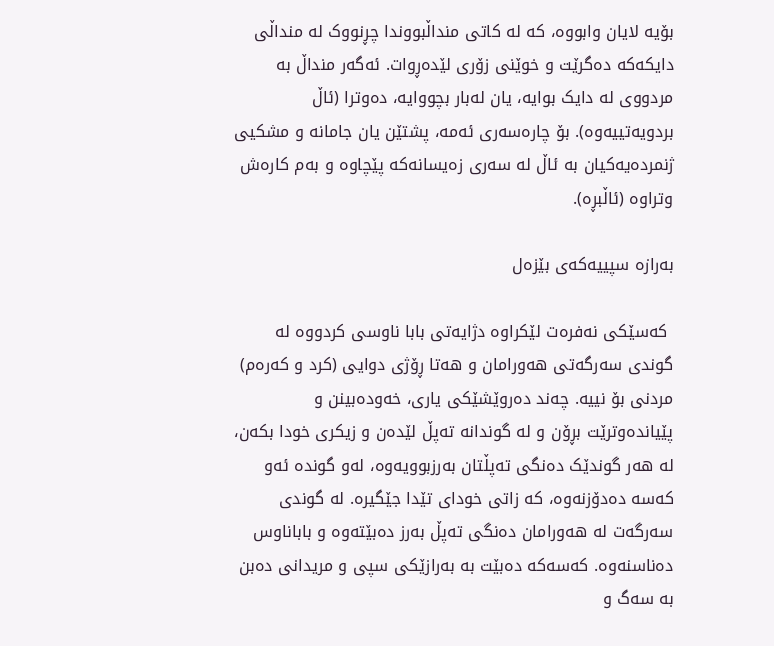بۆیە لایان وابووە، کە لە کاتی منداڵبووندا چڕنووک لە منداڵی دایکەکە دەگرێت و خوێنی زۆری لێدەڕوات. ئەگەر منداڵ بە مردووی لە دایک بوایە، یان لەبار بچووایە، دەوترا (ئاڵ بردویەتییەوە). بۆ چارەسەری ئەمە، پشتێن یان جامانە و مشکیی ژنمردەیەکیان بە ئاڵ لە سەری زەیسانەکە پێچاوە و بەم کارەش وتراوە (ئاڵبڕە).

بەرازە سپییەکەی بێزەل

 کەسێکی نەفرەت لێکراوە دژایەتی بابا ناوسی کردووە لە گوندی سەرگەتی هەورامان و هەتا ڕۆژی دوایی (کرد و کەرەم) مردنی بۆ نییە. چەند دەروێشێکی یاری، خەودەبینن و پێیاندەوترێت بڕۆن و لە گوندانە تەپڵ لێدەن و زیکری خودا بکەن، لە هەر گوندێک دەنگی تەپڵتان بەرزبوویەوە، لەو گوندە ئەو کەسە دەدۆزنەوە، کە زاتی خودای تێدا جێگیرە. لە گوندی سەرگەت لە هەورامان دەنگی تەپڵ بەرز دەبێتەوە و باباناوس دەناسنەوە. کەسەکە دەبێت بە بەرازێکی سپی و مریدانی دەبن بە سەگ و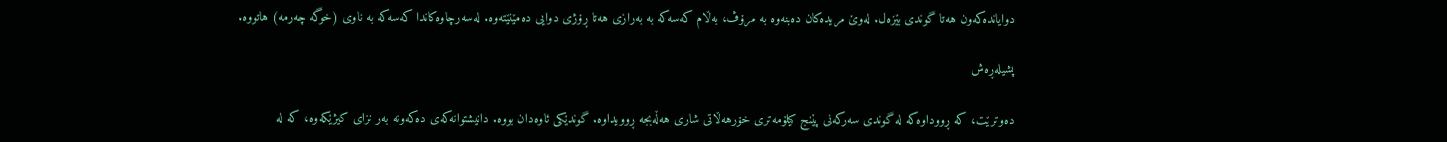دوایاندەکەون هەتا گوندی بێزەل. لەوێ مریدەکان دەبنەوە بە مرۆڤ، بەڵام کەسەکە بە بەرازی هەتا ڕۆژی دوایی دەمێنێتەوە. لەسەرچاوەکاندا کەسەکە بە ناوی (خوگە چەرمە) هاتووە.

پشیلەڕەش

دەوترێت، کە ڕووداوەکە لە گوندی سەرکەنی پێنج کیلۆمەتری خۆرهەڵاتی شاری هەڵەبجە ڕوویداوە. گوندێکی ئاوەدان بووە. دانیشتوانەکەی دەکەونە بەر نزای کیژێکەوە، کە لە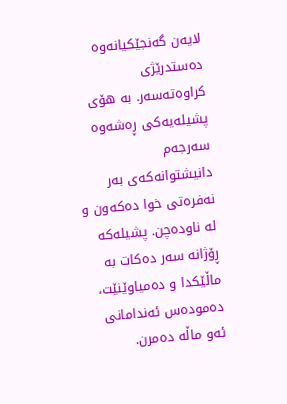لایەن گەنجێکیانەوە دەستدرێژی کراوەتەسەر. بە هۆی پشیلەیەکی ڕەشەوە سەرجەم دانیشتوانەکەی بەر نەفرەتی خوا دەکەون و لە ناودەچن. پشیلەکە ڕۆژانە سەر دەکات بە ماڵێکدا و دەمیاوێنێت، دەمودەس ئەندامانی ئەو ماڵە دەمرن.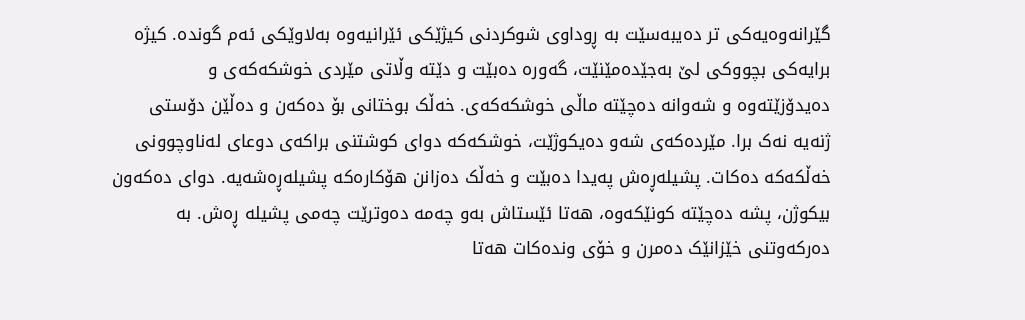گێرانەوەیەکی تر دەيبەسێت بە ڕوداوی شوکردنی کیژێکی ئێرانیەوە بەلاوێکی ئەم گوندە. کیژە برایەکی بچووکی لێ بەجێدەمێنێت، گەورە دەبێت و دێتە وڵاتی مێردی خوشکەکەی و دەیدۆزێتەوە و شەوانە دەچێتە ماڵی خوشکەکەی. خەڵک بوختانی بۆ دەکەن و دەڵێن دۆستی ژنە‌یە نەک برا. مێردەکەی شەو دەیکوژێت، خوشکەکە دوای کوشتنی براکەی دوعای لەناوچوونی خەڵکەکە دەکات. پشیلەڕەش پەیدا دەبێت و خەڵک دەزانن هۆکارەکە پشیلەڕەشەیە. دوای دەکەون بیکوژن، پشە دەچێتە کونێکەوە، هەتا ئێستاش بەو چەمە دەوترێت چەمی پشیلە ڕەش. بە دەرکەوتنی خێزانێک دەمرن و خۆی وندەکات هەتا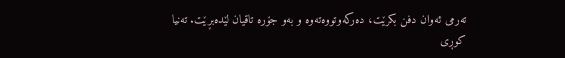تەرمی ئەوان دفن بکرێت، دەرکەوتووەتەوە و بەو جۆرە تاقیان لێدەبڕێت. تەنیا کوڕی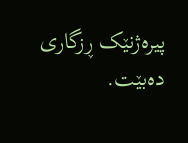پیرەژنێک ڕزگاری دەبێت.